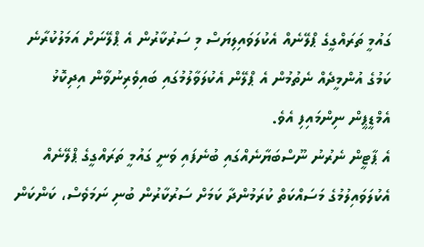ގައުމީ ތަރައްގީގެ ޕްލޭނެއް އެކުލަވައިލިޔަސް މި ސަރުކާރުން އެ ޕްލޭނަށް އަމަލުކުރާނެ ކަމުގެ އުންމީދެއް ނެތުމުން އެ ޕްލޭން އެކުލަވާލުމުގައި ބައިވެރިނުވާން އިދިކޮޅު އެމްޑީޕީން ނިންމައިފި އެވެ.
އެ ޕާޓީން ނެރުނު ނޫސްބަޔާނެއްގައި ބުނެފައި ވަނީ ގައުމީ ތަރައްގީގެ ޕްލޭނެއް އެކުލަވައިލުމުގެ މަސައްކަތް ކުރަމުންދާ ކަމަށް ސަރުކާރުން ބުނި ނަމަވެސް، ކަންކަން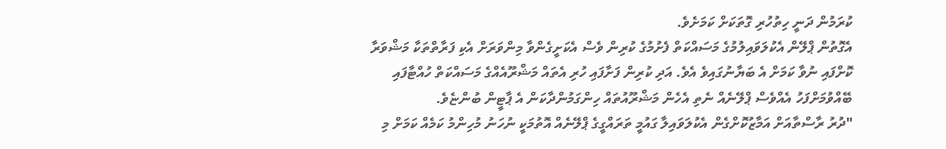ކުރަމުން ދަނީ ހިތުހުރި ގޮތަކަށް ކަމަށެވެ.
އެގޮތުން ޕްލޭން އެކުލަވައިލުމުގެ މަސައްކަތް ފެށުމުގެ ކުރިން ވެސް އެކަށީގެންވާ މިންވަރަށް އެކި ފަރާތްތަކާ މަޝްވަރާ ކޮށްފައި ނުވާ ކަމަށް އެ ބަޔާނުގައިވެ އެވެ. އަދި ކުރިން ފަށާފައި ހުރި އެތައް މަޝްރޫއެއްގެ މަސައްކަތް ހުއްޓާފައި ބޭއްވުމަށްފަހު އެއްވެސް ޕްލޭނެއް ނެތި އެހެން މަޝްރޫއުތައް ހިންގަމުންދާކަން އެ ޕާޓީން ބުންޏެވެ.
"ދުރު ރާސްތާއަށް އަމާޒުކޮށްގެން އެކުލަވައިލާ ގައުމީ ތަރައްގީގެ ޕްލޭނެއް އޮތުމަކީ ނުހަނު މުހިންމު ކަމެއް ކަމަށް މި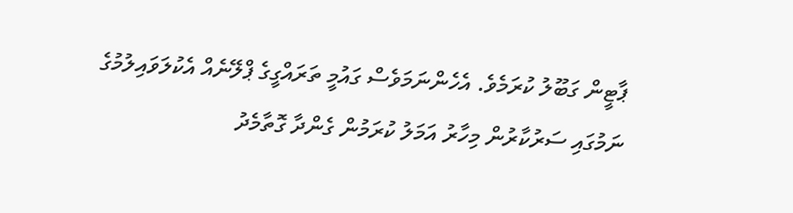ޕާޓީން ގަބޫލު ކުރަމެވެ. އެހެންނަމަވެސް ގައުމީ ތަރައްގީގެ ޕްލޭނެއް އެކުލަވައިލުމުގެ ނަމުގައި ސަރުކާރުން މިހާރު އަމަލު ކުރަމުން ގެންދާ ގޮތާމެދު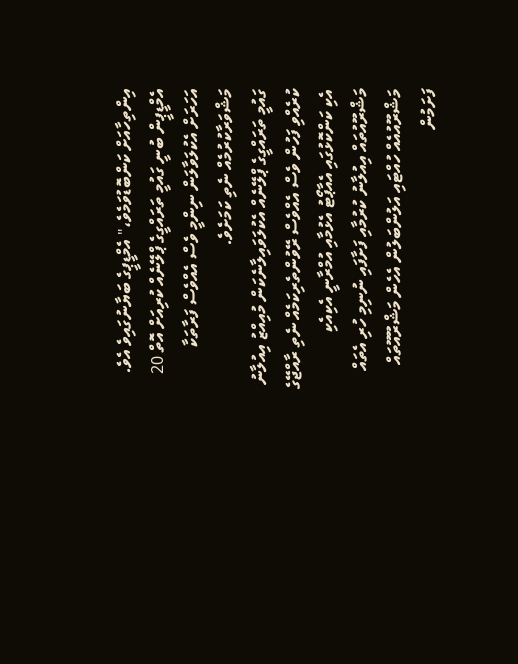އިންތިހާއަށް ކަންބޮޑުވަމެވެ،" އެމްޑީޕީގެ ބަޔާނުގައިވެ އެވެ.
އެމްޑީޕީން ބުނީ ގައުމީ ތަރައްގީގެ ޕްލޭނެއް ކުރިއަށް އޮތް 20 އަހަރަށް އެކުލަވާލަން ނިންމީ ވެސް އެއްވެސް ފަރާތަކާ މަޝްވަރާކުރުމެއް ނެތި ކަމަށެވެ.
ގައުމީ ތަރައްގީގެ ޕްލޭނެއް އެކުލަވައިލާނެކަން މުއިއްޒު އިއުލާނު ކުރެއްވި ފަހުން ވެސް އެއްވެސް ރޭވުންތެރިކަމެއް ނެތި ރާއްޖޭގެ އެކި ކަންކޮޅުގައި އެއާޕޯޓު އެޅުމާއި އުމްރާނީ އެކިއެކި މަޝްރޫއުތައް އިއުލާނު ކުރުމާއި ފަށާފައި ނުނިމި ހުރި އެތައް މަޝްރޫއުއެއް ހުއްޓައި އަލުންބަލުން އެހެން މަޝްރޫއޫތައް ފަށަމުން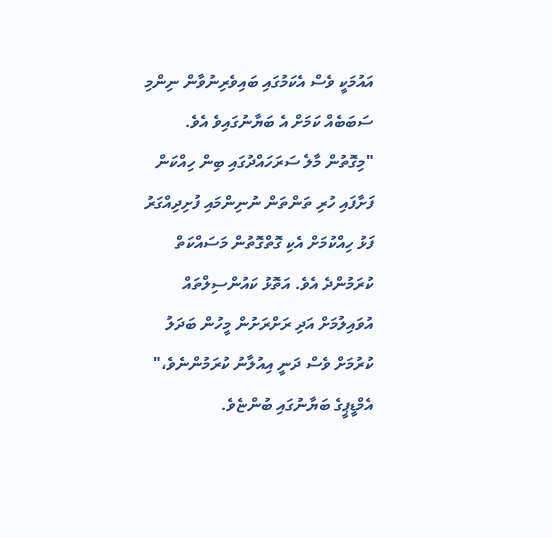އައުމަކީ ވެސް އެކަމުގައި ބައިވެރިނުވާން ނިންމި ސަބަބެއް ކަމަށް އެ ބަޔާނުގައިވެ އެވެ.
"މިގޮތުން މާލެ ސަރަހައްދުގައި ބިން ހިއްކަން ފަށާފައި ހުރި ތަންތަން ނުނިންމައި ފުށިދިއްގަރު ފަޅު ހިއްކުމަށް އެކި ގޮތްގޮތުން މަސައްކަތް ކުރަމުންދެ އެވެ. އަތޮޅު ކައުންސިލްތައް އުވައިލުމަށް އަދި ރަށްރަށުން މީހުން ބަދަލު ކުރުމަށް ވެސް ދަނީ އިއުލާނު ކުރަމުންނެވެ،" އެމްޑީޕީގެ ބަޔާނުގައި ބުންޏެވެ.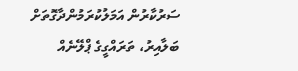ސަރުކާރުން އަމަލުކުރަމުންދާގޮތަށް ބަލާއިރު، ތަރައްގީގެ ޕްލޭނެއް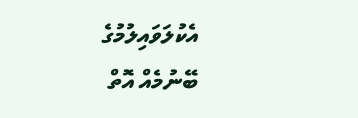އެކުލަވައިލުމުގެ ބޭނުމެއް އޮތް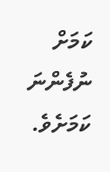ކަމަށް ނުފެންނަ ކަމަށެވެ.